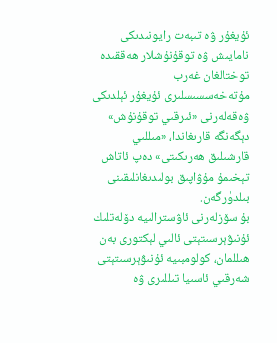ئۇيغۇر ۋە تىبەت رايونىدىكى نامايىش ۋە توقۇنۇشلار ھەققىدە توختالغان غەرب مۇتەخەسسىسلىرى ئۇيغۇر ئېلدىكى ۋەقەلەرنى «ئىرقىي توقۇنۇش» دېگەنگە قارىغاندا، «مىللىي قارشىلىق ھەرىكىتى» دەپ ئاتاش تېخىمۇ مۇۋاپىق بولىدىغانلىقىنى بىلدۈرگەن.
بۇ سۆزلەرنى ئاۋسترالىيە دۆلەتلىك ئۇنىۋېرسىتېتى ئالىي لېكتورى بەن ھىللمان، كولومبىيە ئۇنىۋېرسىتېتى شەرقىي ئاسىيا تىللىرى ۋە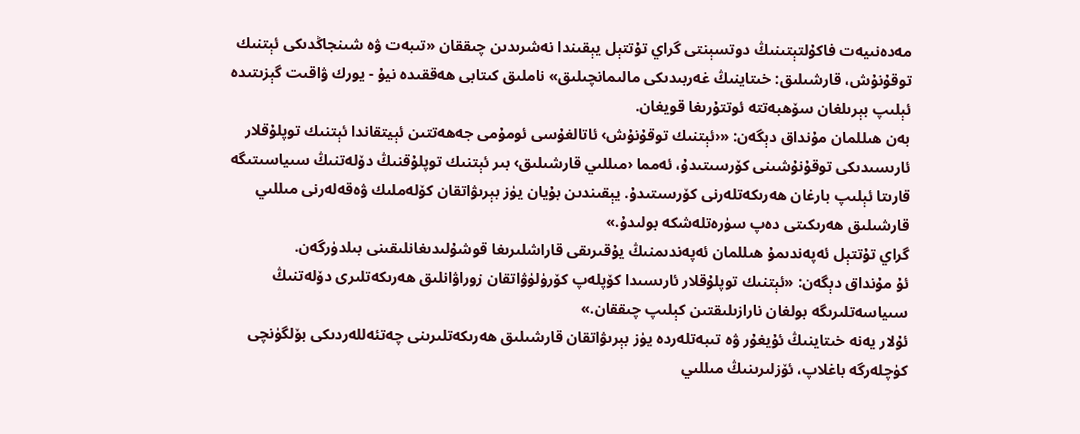مەدەنىيەت فاكۇلتېتىنىڭ دوتسېنتى گراي تۇتتېل يېقىندا نەشرىدىن چىققان «تىبەت ۋە شىنجاڭدىكى ئېتنىك توقۇنۇش، قارشىلىق: خىتاينىڭ غەربىدىكى مالىمانچىلىق» ناملىق كىتابى ھەققىدە نيۇ - يورك ۋاقىت گېزىتىدە ئېلىپ بېرىلغان سۆھبەتتە ئوتتۇرىغا قويغان.
بەن ھىللمان مۇنداق دېگەن: «‹ئېتنىك توقۇنۇش› ئاتالغۇسى ئومۇمى جەھەتتىن ئېيتقاندا ئېتنىك توپلۇقلار ئارىسىدىكى توقۇنۇشىنى كۆرسىتىدۇ، ئەمما ‹مىللىي قارشىلىق› بىر ئېتنىك توپلۇقنىڭ دۆلەتنىڭ سىياسىتىگە قارىتا ئېلىپ بارغان ھەرىكەتلەرنى كۆرسىتىدۇ. يېقىندىن بۇيان يۈز بېرىۋاتقان كۆلەملىك ۋەقەلەرنى مىللىي قارشىلىق ھەرىكىتى دەپ سۈرەتلەشكە بولىدۇ.»
گراي تۇتتېل ئەپەندىمۇ ھىللمان ئەپەندىمنىڭ يۇقىرىقى قاراشلىرىغا قوشۇلىدىغانلىقىنى بىلدۈرگەن.
ئۇ مۇنداق دېگەن: «ئېتنىك توپلۇقلار ئارىسىدا كۆپلەپ كۆرۈلۈۋاتقان زوراۋانلىق ھەرىكەتلىرى دۆلەتنىڭ سىياسەتلىرىگە بولغان نارازىلىقتىن كېلىپ چىققان.»
ئۇلار يەنە خىتاينىڭ ئۇيغۇر ۋە تىبەتلەردە يۈز بېرىۋاتقان قارشىلىق ھەرىكەتلىرىنى چەتئەللەردىكى بۆلگۈنچى كۈچلەرگە باغلاپ، ئۆزلىرىنىڭ مىللىي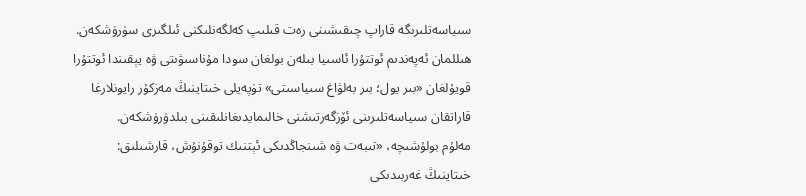سىياسەتلىرىگە قاراپ چىقىشىنى رەت قىلىپ كەلگەنلىكنى ئىلگىرى سۈرۈشكەن.
ھىللمان ئەپەندىم ئوتتۇرا ئاسىيا بىلەن بولغان سودا مۇناسىۋىتى ۋە يېقىندا ئوتتۇرا قويۇلغان «بىر يول؛ بىر بەلۋاغ سىياسىتى» تۈپەيلى خىتاينىڭ مەزكۇر رايونلارغا قاراتقان سىياسەتلىرىنى ئۆزگەرتىشنى خالىمايدىغانلىقىنى بىلدۈرۈشكەن.
مەلۇم بولۇشىچە، «تىبەت ۋە شىنجاڭدىكى ئېتنىك توقۇنۇش، قارشىلىق: خىتاينىڭ غەربىدىكى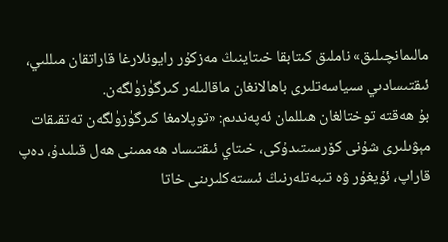مالىمانچىلىق» ناملىق كىتابقا خىتاينىڭ مەزكۇر رايونلارغا قاراتقان مىللىي، ئىقتىسادىي سىياسەتلىرى باھالانغان ماقالىلەر كىرگۈزۈلگەن.
بۇ ھەقتە توختالغان ھىللمان ئەپەندىم: «توپلامغا كىرگۈزۈلگەن تەتقىقات مېۋىلىرى شۇنى كۆرسىتىدۇكى، خىتاي ئىقتىساد ھەممىنى ھەل قىلىدۇ، دەپ قاراپ، ئۇيغۇر ۋە تىبەتلەرنىڭ ئىستەكلىرىنى خاتا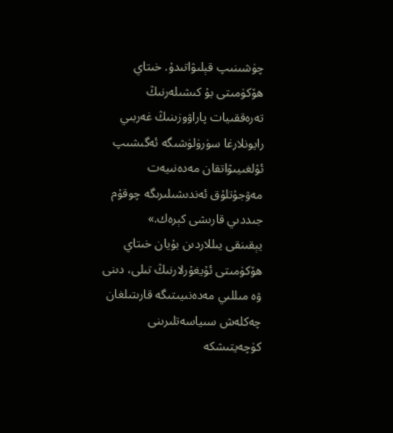چۈشىنىپ قېلىۋاتىدۇ. خىتاي ھۆكۈمىتى بۇ كىشىلەرنىڭ تەرەققىيات پاراۋوزىنىڭ غەربىي رايونلارغا سۈرۈلۈشىگە ئەگىشىپ ئۇلغىيىۋاتقان مەدەنىيەت مەۋجۇتلۇق ئەندىشىلىرىگە چوقۇم جىددىي قارىشى كېرەك.»
يېقىنقى يىللاردىن بۇيان خىتاي ھۆكۈمىتى ئۇيغۇرلارنىڭ تىلى، دىنى ۋە مىللىي مەدەنىيىتىگە قارىتىلغان چەكلەش سىياسەتلىرىنى كۈچەيتىشكە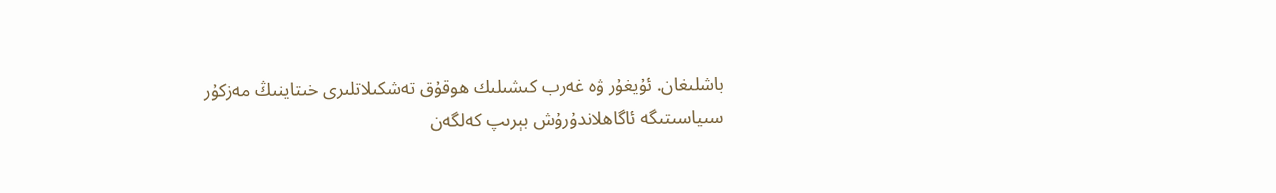باشلىغان. ئۇيغۇر ۋە غەرب كىشىلىك ھوقۇق تەشكىلاتلىرى خىتاينىڭ مەزكۇر سىياسىتىگە ئاگاھلاندۇرۇش بېرىپ كەلگەن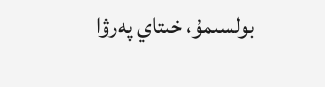بولسىمۇ، خىتاي پەرۋا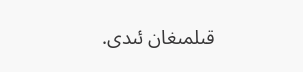قىلمىغان ئىدى.